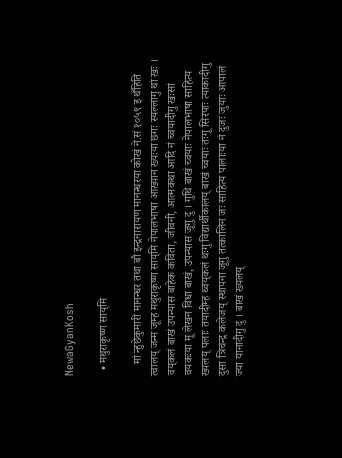NewaGyanKosh

  • मथुराकृष्ण साय्‌मि

    मां न्हुछेकुमारी मानन्धर तथा बौ इन्द्रनारायण मानन्धरया कोखं ने.सं १०५९ इ थँहिति त्वालय् जन्म जूम्ह मथुराकृष्ण साय्‌मि नेपालभाषा आख्यान ख्यःया छगः स्यल्लागु थां खः । वय्‌कलं बाखं उपन्यास बाहेक कविता, जीवनी, आत्मकथा आदि नं च्वयादीगु खःसां वयकःया मू लेखन विधा बाखं, उपन्यास जूगु दु । गुथि बाखं च्वयाः नेपालभाषा साहित्य ख्यलय् पलाः तयादीम्ह थ्वय्‌कलं थःगु विद्यार्थीकालय् बाखं च्वयाः तःगू सिरपाः त्याकादीगु दुसा त्रिचन्द्र कलेजय् स्थापना जूगु तत्कालिन जः साहित्य पालाःया नं दुजः जुयाः आपालं ज्या यानादीगु दु । बाखं ख्यलय्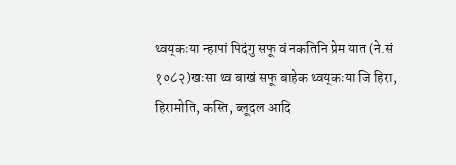थ्वय्‌कःया न्हापां पिदंगु सफू वं नकतिनि प्रेम यात (ने.सं १०८२)खःसा थ्व बाखं सफू बाहेक थ्वय्‌कःया जि हिरा, हिरामोति, कस्ति, ब्लूदल आदि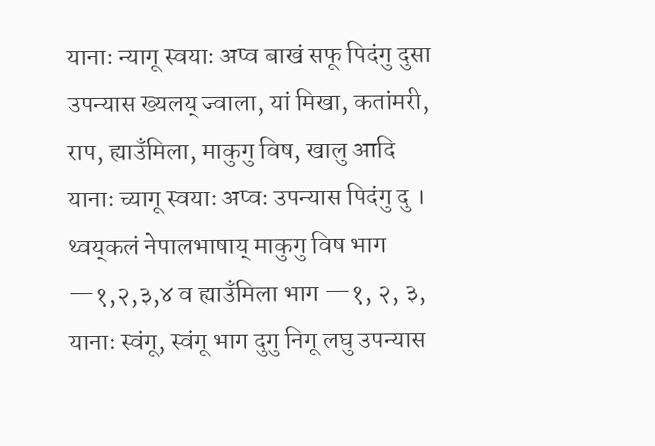यानाः न्यागू स्वयाः अप्व बाखं सफू पिदंगु दुसा उपन्यास ख्यलय् ज्वाला, यां मिखा, कतांमरी, राप, ह्याउँमिला, माकुगु विष, खालु आदि यानाः च्यागू स्वयाः अप्वः उपन्यास पिदंगु दु । थ्वय्‌कलं नेपालभाषाय् माकुगु विष भाग —१,२,३,४ व ह्याउँमिला भाग —१, २, ३, यानाः स्वंगू, स्वंगू भाग दुगु निगू लघु उपन्यास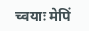च्वयाः मेपिं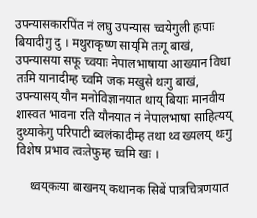उपन्यासकारपिंत नं लघु उपन्यास च्वयेगुली हःपाः बियादीगु दु । मथुराकृष्ण साय्‌मि तःगू बाखं, उपन्यासया सफू च्वयाः नेपालभाषाया आख्यान विधा तःमि यानादीम्ह च्वमि जक मखुसे थःगु बाखं, उपन्यासय् यौन मनोविज्ञानयात थाय् बियाः मानवीय शास्वत भावना रति यौनयात नं नेपालभाषा साहित्यय् दुथ्याकेगु परिपाटी ब्वलंकादीम्ह तथा थ्व ख्यलय् थःगु विशेष प्रभाव त्वःतेफुम्ह च्वमि खः ।

    थ्वय्‌कःया बाखनय् कथानक सिबें पात्रचित्रणयात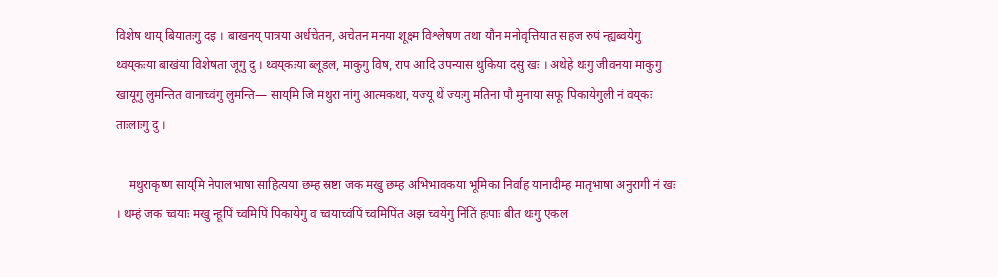विशेष थाय् बियातःगु दइ । बाखनय् पात्रया अर्धचेतन, अचेतन मनया शूक्ष्म विश्लेषण तथा यौन मनोवृत्तियात सहज रुपं न्ह्यब्वयेगु थ्वय्‌कःया बाखंया विशेषता जूगु दु । थ्वय्‌कःया ब्लूडल, माकुगु विष, राप आदि उपन्यास थुकिया दसु खः । अथेहे थःगु जीवनया माकुगु खायूगु लुमन्तित वानाच्वंगु लुमन्ति— साय्‌मि जि मथुरा नांगु आत्मकथा, यज्यू थें ज्यःगु मतिना पौ मुनाया सफू पिकायेगुली नं वय्‌कः ताःलाःगु दु ।

    मथुराकृष्ण साय्‌मि नेपालभाषा साहित्यया छम्ह स्रष्टा जक मखु छम्ह अभिभावकया भूमिका निर्वाह यानादीम्ह मातृभाषा अनुरागी नं खः । थम्हं जक च्वयाः मखु न्हूपिं च्वमिपिं पिकायेगु व च्वयाच्वंपिं च्वमिपिंत अझ च्वयेगु निंतिं हःपाः बीत थःगु एकल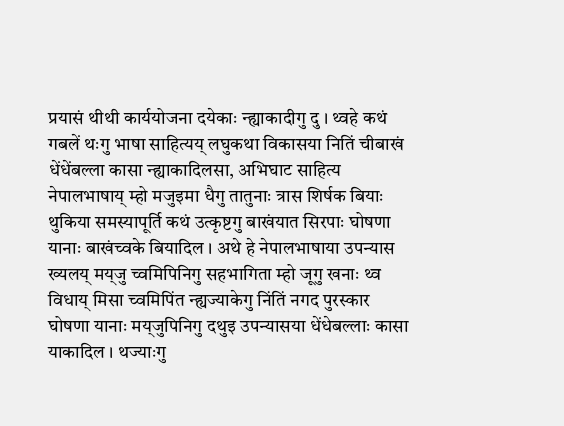प्रयासं थीथी कार्ययोजना दयेकाः न्ह्याकादीगु दु । थ्वहे कथं गबलें थःगु भाषा साहित्यय् लघुकथा विकासया नितिं चीबाखं धेंधेंबल्ला कासा न्ह्याकादिलसा, अभिघाट साहित्य नेपालभाषाय् म्हो मजुइमा धैगु तातुनाः त्रास शिर्षक बियाः थुकिया समस्यापूर्ति कथं उत्कृष्टगु बाखंयात सिरपाः घोषणा यानाः बाखंच्वके बियादिल । अथे हे नेपालभाषाया उपन्यास ख्यलय् मय्‌जु च्वमिपिनिगु सहभागिता म्हो जूगु खनाः थ्व विधाय् मिसा च्वमिपिंत न्ह्यज्याकेगु निंतिं नगद पुरस्कार घोषणा यानाः मय्‌जुपिनिगु दथुइ उपन्यासया धेंधेबल्लाः कासा याकादिल । थज्याःगु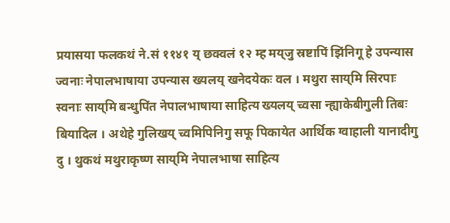प्रयासया फलकथं ने.सं ११४१ य् छक्वलं १२ म्ह मय्‌जु स्रष्टापिं झिंनिगू हे उपन्यास ज्वनाः नेपालभाषाया उपन्यास ख्यलय् खनेदयेकः वल । मथुरा साय्‌मि सिरपाः स्वनाः साय्‌मि बन्धुपिंत नेपालभाषाया साहित्य ख्यलय् च्वसा न्ह्याकेबीगुली तिबः बियादिल । अथेहे गुलिखय् च्वमिपिनिगु सफू पिकायेत आर्थिक ग्वाहाली यानादीगु दु । थुकथं मथुराकृष्ण साय्‌मि नेपालभाषा साहित्य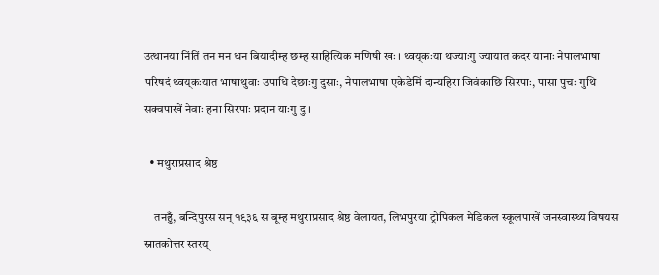उत्थानया निंतिं तन मन धन बियादीम्ह छम्ह साहित्यिक मणिषी खः । थ्वय्‌कःया थज्याःगु ज्यायात कदर यानाः नेपालभाषा परिषदं थ्वय्‌कःयात भाषाथुवाः उपाधि देछाःगु दुसाः, नेपालभाषा एकेडेमिं दान्यहिरा जिवंकाछि सिरपाः, पासा पुचः गुथि सक्वपाखें नेवाः हना सिरपाः प्रदान याःगु दु ।

  • मथुराप्रसाद श्रेष्ठ

    तनहुँ, बन्दिपुरस सन् १९३६ स बूम्ह मथुराप्रसाद श्रेष्ठ वेलायत, लिभपुरया ट्रोपिकल मेडिकल स्कूलपाखें जनस्वास्थ्य विषयस स्नातकोत्तर स्तरय्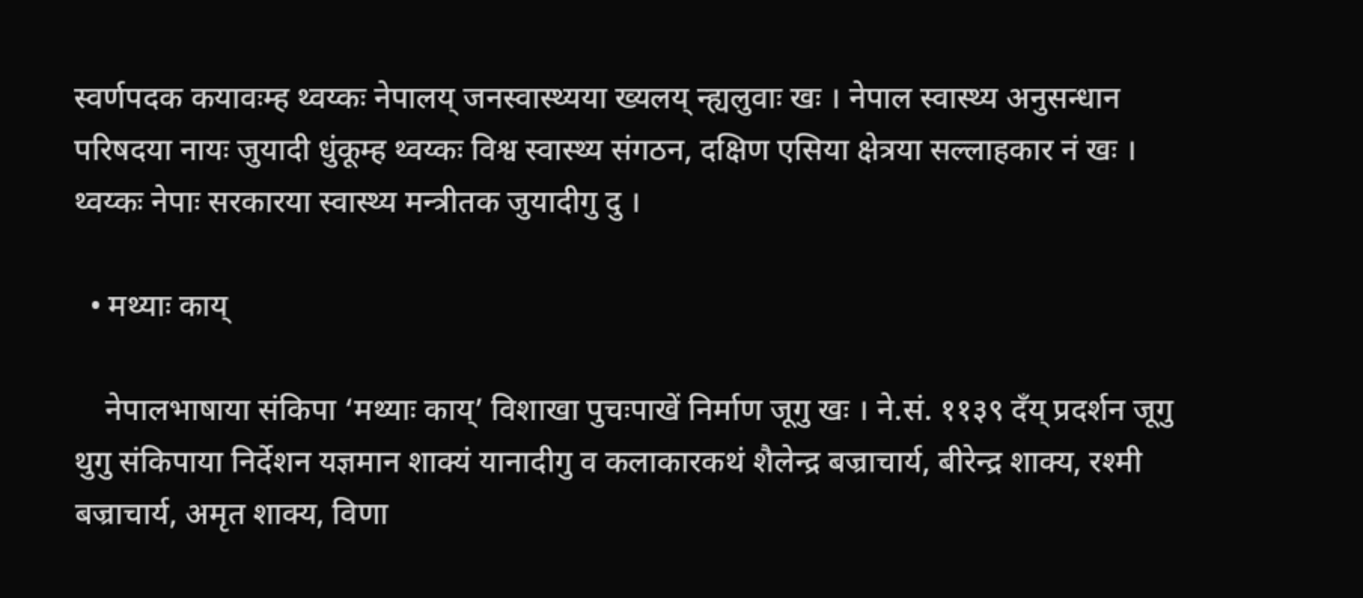स्वर्णपदक कयावःम्ह थ्वय्कः नेपालय् जनस्वास्थ्यया ख्यलय् न्ह्यलुवाः खः । नेपाल स्वास्थ्य अनुसन्धान परिषदया नायः जुयादी धुंकूम्ह थ्वय्कः विश्व स्वास्थ्य संगठन, दक्षिण एसिया क्षेत्रया सल्लाहकार नं खः । थ्वय्कः नेपाः सरकारया स्वास्थ्य मन्त्रीतक जुयादीगु दु ।

  • मथ्याः काय्‌

    नेपालभाषाया संकिपा ‘मथ्याः काय्‌’ विशाखा पुचःपाखें निर्माण जूगु खः । ने.सं. ११३९ दँय्‌ प्रदर्शन जूगु थुगु संकिपाया निर्देशन यज्ञमान शाक्यं यानादीगु व कलाकारकथं शैलेन्द्र बज्राचार्य, बीरेन्द्र शाक्य, रश्मी बज्राचार्य, अमृत शाक्य, विणा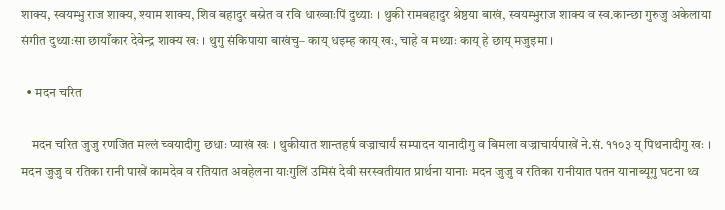शाक्य, स्वयम्भु राज शाक्य, श्याम शाक्य, शिव बहादुर बस्नेत व रवि धाख्वाःपिं दुथ्याः । थुकी रामबहादुर श्रेष्ठया बाखं, स्वयम्भुराज शाक्य व स्व.कान्छा गुरुजु अकेलाया संगीत दुथ्याःसा छायाँकार देवेन्द्र शाक्य खः । थुगु संकिपाया बाखंचु– काय्‌ धइम्ह काय्‌ खः, चाहे व मथ्याः काय्‌ हे छाय्‌ मजुइमा ।

  • मदन चरित

    मदन चरित जुजु रणजित मल्लं च्वयादीगु छधाः प्याखं खः । थुकीयात शान्तहर्ष वज्राचार्यं सम्पादन यानादीगु व बिमला वज्राचार्यपाखें ने.सं. ११०३ य् पिथनादीगु खः । मदन जुजु व रतिका रानी पाखें कामदेव व रतियात अवहेलना याःगुलिं उमिसं देवी सरस्वतीयात प्रार्थना यानाः मदन जुजु व रतिका रानीयात पतन यानाब्यूगु घटना थ्व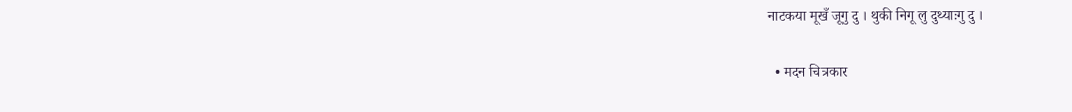नाटकया मूखँ जूगु दु । थुकी निगू लु दुथ्याःगु दु ।

  • मदन चित्रकार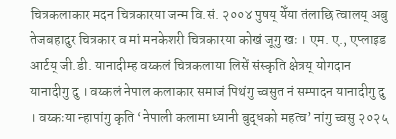चित्रकलाकार मदन चित्रकारया जन्म वि.सं. २००४ पुषय् येँया तंलाछि त्वालय् अबु तेजबहादुर चित्रकार व मां मनकेशरी चित्रकारया कोखं जूगु खः । एम. ए., एप्लाइड आर्टय् जी.डी. यानादीम्ह वय्कलं चित्रकलाया लिसें संस्कृति क्षेत्रय् योगदान यानादीगु दु । वय्कलं नेपाल कलाकार समाजं पिथंगु च्वसुत नं सम्पादन यानादीगु दु । वय्कःया न्हापांगु कृति ‘नेपाली कलामा ध्यानी बुद्धको महत्व’ नांगु च्वसु २०२५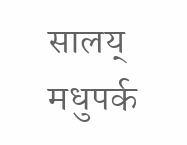सालय् मधुपर्क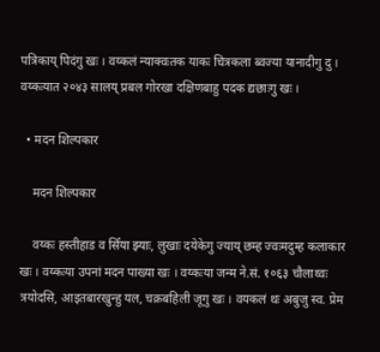पत्रिकाय् पिदंगु खः । वय्कलं न्याक्वःतक याकः चित्रकला ब्वज्या यानादीगु दु । वय्कःयात २०४३ सालय् प्रबल गोरखा दक्षिणबाहु पदक द्यछाःगु खः ।

  • मदन शिल्पकार

    मदन शिल्पकार

    वय्कः हस्तीहाड व सिँया झ्याः, लुखाः दयेकेगु ज्याय् छम्ह ज्वःमदुम्ह कलाकार खः । वय्कःया उपनां मदन पाख्या खः । वय्कःया जन्म ने.सं. १०६३ चौलाथ्वः त्रयोदसि, आइतबारखुन्हु यल, चक्रबहिली जूगु खः । वयकलं थः अबुजु स्व. प्रेम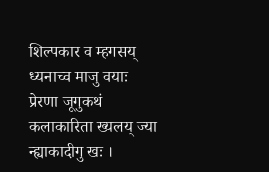शिल्पकार व म्हगसय् ध्यनाच्व माजु वयाः प्रेरणा जूगुकथं कलाकारिता ख्यलय् ज्या न्ह्याकादीगु खः ।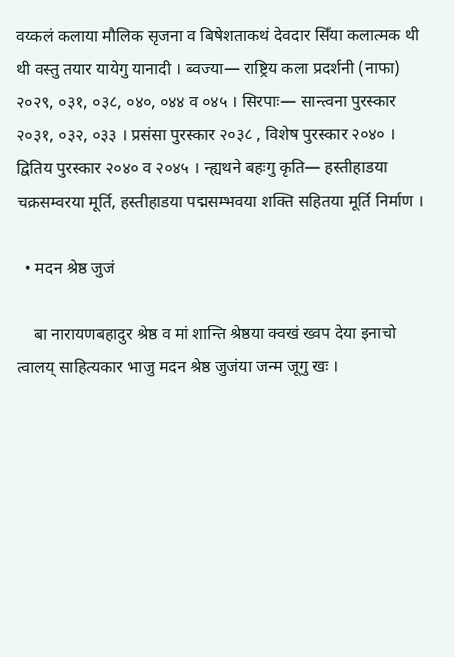वय्कलं कलाया मौलिक सृजना व बिषेशताकथं देवदार सिँया कलात्मक थी थी वस्तु तयार यायेगु यानादी । ब्वज्या— राष्ट्रिय कला प्रदर्शनी (नाफा) २०२९, ०३१, ०३८, ०४०, ०४४ व ०४५ । सिरपाः— सान्त्वना पुरस्कार २०३१, ०३२, ०३३ । प्रसंसा पुरस्कार २०३८ , विशेष पुरस्कार २०४० । द्वितिय पुरस्कार २०४० व २०४५ । न्ह्यथने बहःगु कृति— हस्तीहाडया चक्रसम्वरया मूर्ति, हस्तीहाडया पद्मसम्भवया शक्ति सहितया मूर्ति निर्माण ।

  • मदन श्रेष्ठ जुजं

    बा नारायणबहादुर श्रेष्ठ व मां शान्ति श्रेष्ठया क्वखं ख्वप देया इनाचो त्वालय् साहित्यकार भाजु मदन श्रेष्ठ जुजंया जन्म जूगु खः ।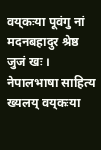वय्‌कःया पूवंगु नां मदनबहादुर श्रेष्ठ जुजं खः । नेपालभाषा साहित्य ख्यलय् वय्‌कःया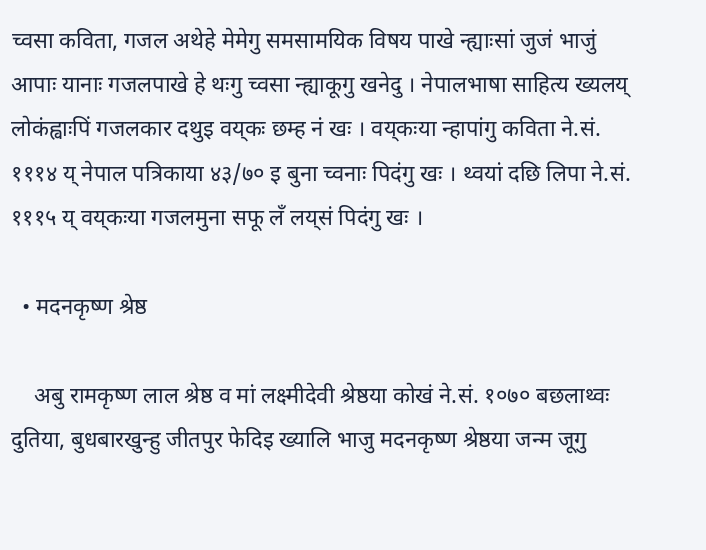च्वसा कविता, गजल अथेहे मेमेगु समसामयिक विषय पाखे न्ह्याःसां जुजं भाजुं आपाः यानाः गजलपाखे हे थःगु च्वसा न्ह्याकूगु खनेदु । नेपालभाषा साहित्य ख्यलय् लोकंह्वाःपिं गजलकार दथुइ वय्‌कः छम्ह नं खः । वय्‌कःया न्हापांगु कविता ने.सं. १११४ य् नेपाल पत्रिकाया ४३/७० इ बुना च्वनाः पिदंगु खः । थ्वयां दछि लिपा ने.सं. १११५ य् वय्‌कःया गजलमुना सफू लँ लय्‌सं पिदंगु खः ।

  • मदनकृष्ण श्रेष्ठ

    अबु रामकृष्ण लाल श्रेष्ठ व मां लक्ष्मीदेवी श्रेष्ठया कोखं ने.सं. १०७० बछलाथ्वः दुतिया, बुधबारखुन्हु जीतपुर फेदिइ ख्यालि भाजु मदनकृष्ण श्रेष्ठया जन्म जूगु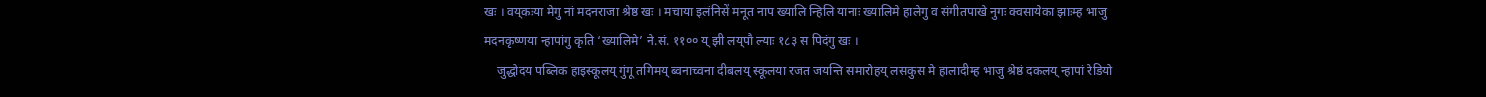खः । वय्‌कःया मेगु नां मदनराजा श्रेष्ठ खः । मचाया इलंनिसें मनूत नाप ख्यालि न्हिलि यानाः ख्यालिमे हालेगु व संगीतपाखे नुगः क्वसायेका झाःम्ह भाजु मदनकृष्णया न्हापांगु कृति ‘ख्यालिमे’ ने.सं. ११०० य्‌ झी लय्‌पौ ल्याः १८३ स पिदंगु खः ।
    जुद्धोदय पब्लिक हाइस्कूलय्‌ गुंगू तगिमय्‌ ब्वनाच्वना दीबलय्‌ स्कूलया रजत जयन्ति समारोहय्‌ लसकुस मे हालादीम्ह भाजु श्रेष्ठं दकलय्‌ न्हापां रेडियो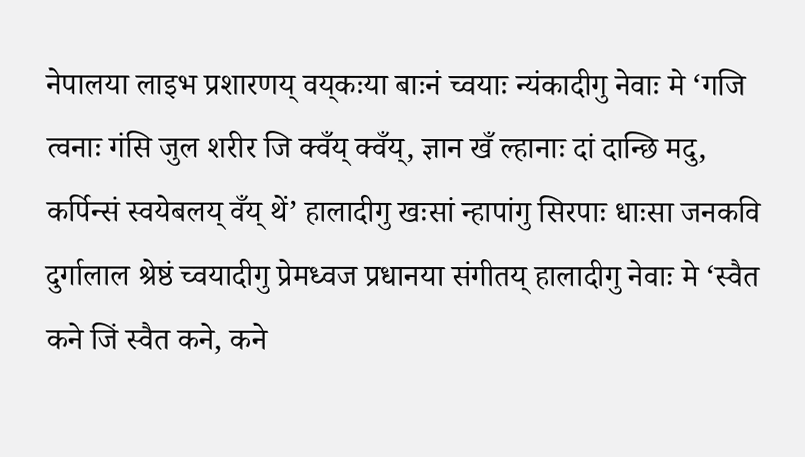नेपालया लाइभ प्रशारणय्‌ वय्‌कःया बाःनं च्वयाः न्यंकादीगु नेवाः मे ‘गजि त्वनाः गंसि जुल शरीर जि क्वँय्‌ क्वँय्‌, ज्ञान खँ ल्हानाः दां दान्छि मदु, कर्पिन्सं स्वयेबलय्‌ वँय्‌ थें’ हालादीगु खःसां न्हापांगु सिरपाः धाःसा जनकवि दुर्गालाल श्रेष्ठं च्वयादीगु प्रेमध्वज प्रधानया संगीतय्‌ हालादीगु नेवाः मे ‘स्वैत कने जिं स्वैत कने, कने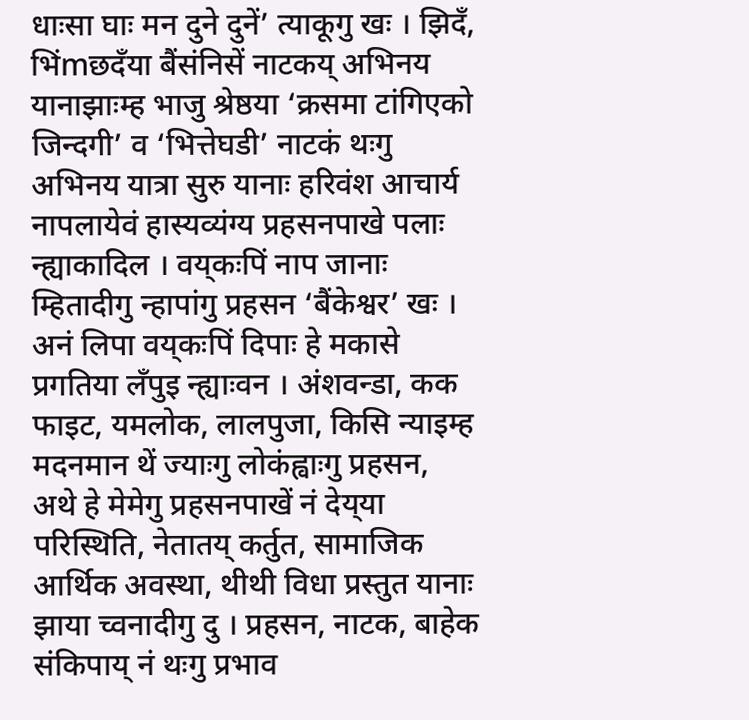धाःसा घाः मन दुने दुनें’ त्याकूगु खः । झिदँ, भिंmछदँया बैंसंनिसें नाटकय्‌ अभिनय यानाझाःम्ह भाजु श्रेष्ठया ‘क्रसमा टांगिएको जिन्दगी’ व ‘भित्तेघडी’ नाटकं थःगु अभिनय यात्रा सुरु यानाः हरिवंश आचार्य नापलायेवं हास्यव्यंग्य प्रहसनपाखे पलाः न्ह्याकादिल । वय्‌कःपिं नाप जानाः म्हितादीगु न्हापांगु प्रहसन ‘बैंकेश्वर’ खः । अनं लिपा वय्‌कःपिं दिपाः हे मकासे प्रगतिया लँपुइ न्ह्याःवन । अंशवन्डा, कक फाइट, यमलोक, लालपुजा, किसि न्याइम्ह मदनमान थें ज्याःगु लोकंह्वाःगु प्रहसन, अथे हे मेमेगु प्रहसनपाखें नं देय्‌या परिस्थिति, नेतातय्‌ कर्तुत, सामाजिक आर्थिक अवस्था, थीथी विधा प्रस्तुत यानाः झाया च्वनादीगु दु । प्रहसन, नाटक, बाहेक संकिपाय्‌ नं थःगु प्रभाव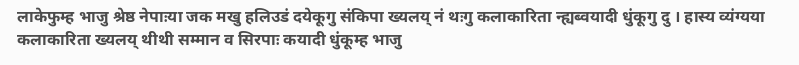लाकेफुम्ह भाजु श्रेष्ठ नेपाःया जक मखु हलिउडं दयेकूगु संकिपा ख्यलय्‌ नं थःगु कलाकारिता न्ह्यब्वयादी धुंकूगु दु । हास्य व्यंग्यया कलाकारिता ख्यलय्‌ थीथी सम्मान व सिरपाः कयादी धुंकूम्ह भाजु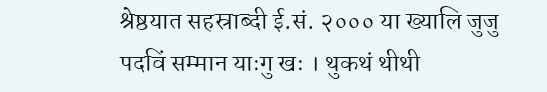श्रेष्ठयात सहस्राब्दी ई.सं. २००० या ख्यालि जुजु पदविं सम्मान याःगु खः । थुकथं थीथी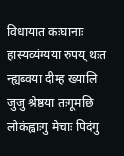विधायात कःघानाः हास्यव्यंग्यया रुपय्‌ थःत न्ह्यब्वया दीम्ह ख्यालि जुजु श्रेष्ठया तःगूमछि लोकंह्वाःगु मेचाः पिदंगु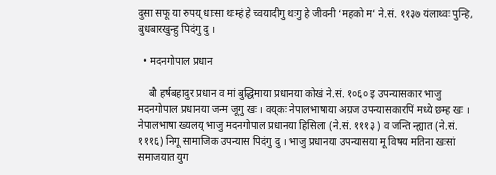दुसा सफू या रुपय्‌ धाःसा थःम्हं हे च्वयादीगु थःगु हे जीवनी ‘महको म’ ने.सं. ११३७ यंलाथ्वः पुन्हि, बुधबारखुन्हु पिदंगु दु ।

  • मदनगोपाल प्रधान

    बौ हर्षबहादुर प्रधान व मां बुद्धिमाया प्रधानया कोखं ने.सं. १०६० इ उपन्यासकार भाजु मदनगोपाल प्रधानया जन्म जूगु खः । वय्‌कः नेपालभाषाया अग्रज उपन्यासकारपिं मध्ये छम्ह खः । नेपालभाषा ख्यलय् भाजु मदनगोपाल प्रधानया हिसिला (ने.सं. १११३ ) व जन्ति न्ह्यात (ने.सं. १११६) निगू सामाजिक उपन्यास पिदंगु दु । भाजु प्रधानया उपन्यासया मू विषय मतिना खःसां समाजयात युग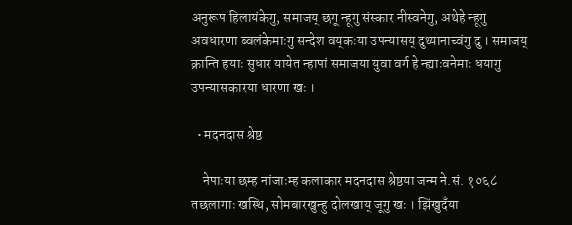अनुरूप हिलायंकेगु, समाजय् छगू न्हूगु संस्कार नीस्वनेगु, अथेहे न्हूगु अवधारणा ब्वलंकेमाःगु सन्देश वय्‌कःया उपन्यासय् दुथ्यानाच्वंगु दु । समाजय् क्रान्ति हयाः सुधार यायेत न्हापां समाजया युवा वर्ग हे न्ह्याःवनेमाः धयागु उपन्यासकारया धारणा खः ।

  • मदनदास श्रेष्ठ

    नेपाःया छम्ह नांजाःम्ह कलाकार मदनदास श्रेष्ठया जन्म ने.सं. १०६८ तछलागाः खस्थि, सोमबारखुन्हु दोलखाय्‌ जूगु खः । झिंखुदँया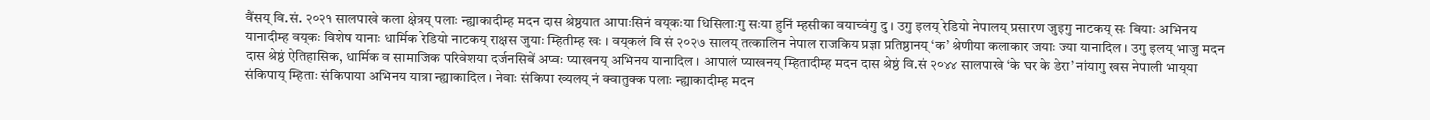वैंसय्‌ वि.सं. २०२१ सालपाखे कला क्षेत्रय्‌ पलाः न्ह्याकादीम्ह मदन दास श्रेष्ठयात आपाःसिनं वय्‌कःया धिसिलाःगु सःया हुनिं म्हसीका वयाच्वंगु दु । उगु इलय्‌ रेडियो नेपालय्‌ प्रसारण जुइगु नाटकय्‌ सः बियाः अभिनय यानादीम्ह वय्‌कः विशेष यानाः धार्मिक रेडियो नाटकय्‌ राक्षस जुयाः म्हितीम्ह खः । वय्‌कलं वि सं २०२७ सालय्‌ तत्कालिन नेपाल राजकिय प्रज्ञा प्रतिष्ठानय्‌ ‘क’ श्रेणीया कलाकार जयाः ज्या यानादिल । उगु इलय्‌ भाजु मदन दास श्रेष्ठं ऐतिहासिक, धार्मिक व सामाजिक परिवेशया दर्जनसिबें अप्वः प्याखनय्‌ अभिनय यानादिल । आपालं प्याखनय्‌ म्हितादीम्ह मदन दास श्रेष्ठं वि.सं २०४४ सालपाखे ‘के घर के डेरा’ नांयागु खस नेपाली भाय्‌या संकिपाय्‌ म्हिताः संकिपाया अभिनय यात्रा न्ह्याकादिल । नेवाः संकिपा ख्यलय्‌ नं क्वातुक्क पलाः न्ह्याकादीम्ह मदन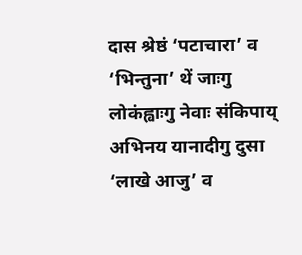दास श्रेष्ठं ‘पटाचारा’ व ‘भिन्तुना’ थें जाःगु लोकंह्वाःगु नेवाः संकिपाय्‌ अभिनय यानादीगु दुसा ‘लाखे आजु’ व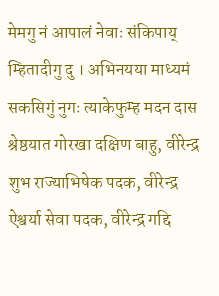मेमगु नं आपालं नेवाः संकिपाय्‌ म्हितादीगु दु । अभिनयया माध्यमं सकसिगुं नुगः त्याकेफुम्ह मदन दास श्रेष्ठयात गोरखा दक्षिण बाहु, वीरेन्द्र शुभ राज्याभिषेक पदक, वीरेन्द्र ऐश्वर्या सेवा पदक, वीरेन्द्र गद्दि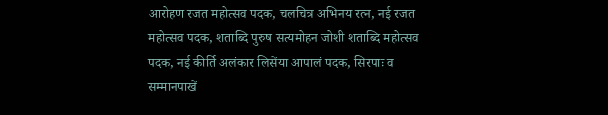आरोहण रजत महोत्सव पदक, चलचित्र अभिनय रत्न, नई रजत महोत्सव पदक, शताब्दि पुरुष सत्यमोहन जोशी शताब्दि महोत्सव पदक, नई कीर्ति अलंकार लिसेंया आपालं पदक, सिरपाः व सम्मानपाखें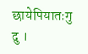छायेपियातःगु दु ।